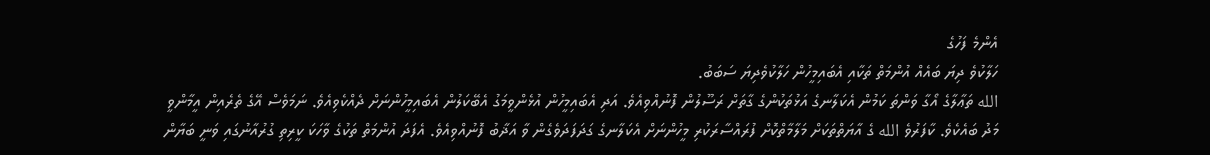އެންމެ ފަހުގެ
ހަލާކުވެ ދިޔަ ބައެއް އުންމަތް ތަކާއި އެބައިމީހުން ހަލާކުވެދިޔަ ސަބަބު.
الله ތަޢާލާގެ އޯގާ ވަންތަ ކަމުން އެކަލާނގެ އަޅުތަކުންގެ ގާތަށް ރަސޫލުން ފޮނުއްވިއެވެ. އަދި އެބައިމީހުން އުޅެންވީމަގު އެބޭކަލުން އެބައިމީހުންނަށް ދެއްކެވިއެވެ. ނަމަވެސް އޭގެ ތެރެއިން އީމާންވީ މަދު ބައެކެވެ. ކާފަރުވެ الله ގެ އާޔަތްތަކަށް މަލާމާތްކޮށް ފުރައްސާރަކުރި މީހުންނަށް އެކަލާނގެ ގަދަފަދަވެގެން ވާ އަޛާބު ފޮނުއްވިއެވެ. އެފަދަ އުންމަތް ތަކުގެ ވާހަކަ ކީރިތި ގުރުއާނުގައި ވަނީ ބަޔާން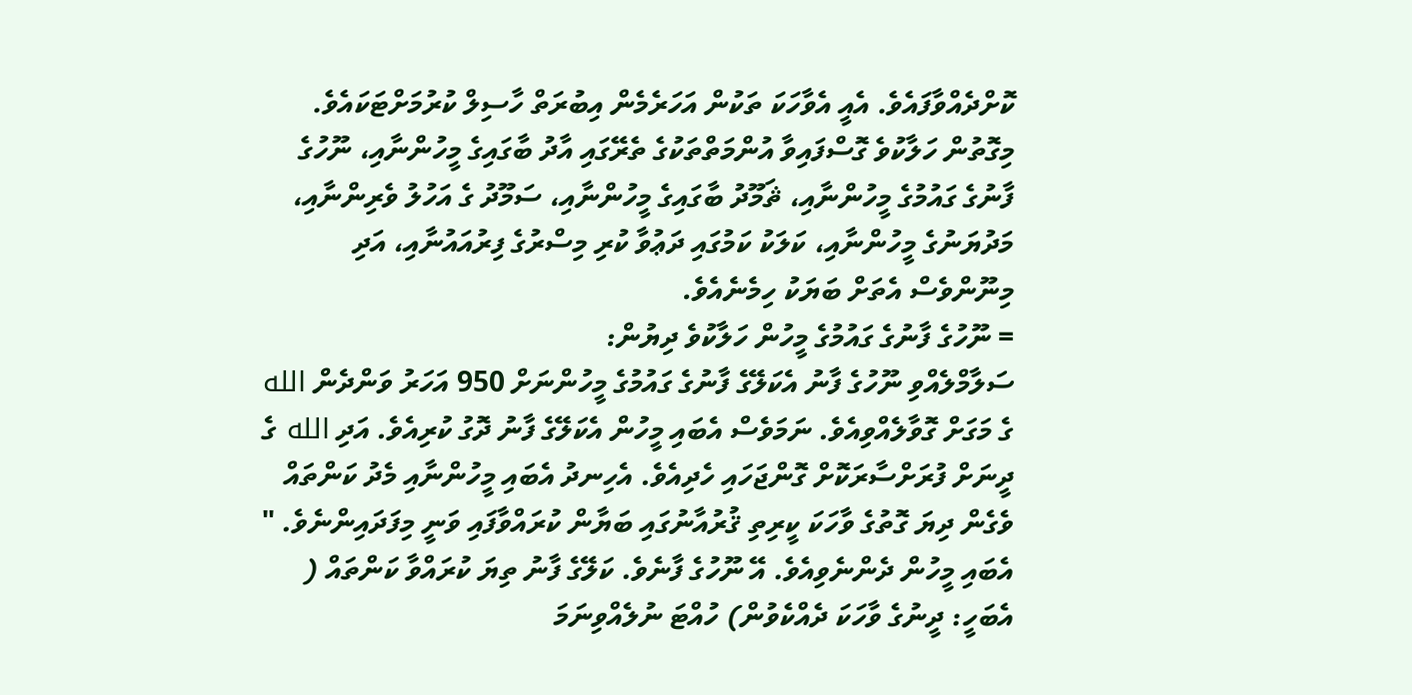ކޮށްދެއްވާފައެވެ. އެއީ އެވާހަކަ ތަކުން އަހަރެމެން އިބުރަތް ހާސިލް ކުރުމަށްޓަކައެވެ.
މިގޮތުން ހަލާކުވެ ގޮސްފައިވާ އުންމަތްތަކުގެ ތެރޭގައި އާދު ބާގައިގެ މީހުންނާއި، ނޫހުގެ ފާނުގެ ގައުމުގެ މީހުންނާއި، ޘަމޫދު ބާގައިގެ މީހުންނާއި، ސަމޫދު ގެ އަހުލު ވެރިންނާއި، މަދުޔަނުގެ މީހުންނާއި، ކަލަކު ކަމުގައި ދަޢުވާ ކުރި މިސްރުގެ ފިރުއައުނާއި، އަދި މިނޫންވެސް އެތަށް ބަޔަކު ހިމެނެއެވެ.
= ނޫހުގެ ފާނުގެ ގައުމުގެ މީހުން ހަލާކުވެ ދިޔުން:
ސަލާމްލެއްވި ނޫހުގެ ފާނު އެކަލޭގެ ފާނުގެ ގައުމުގެ މީހުންނަށް 950 އަހަރު ވަންދެން الله ގެ މަގަށް ގޮވާލެއްވިއެވެ. ނަމަވެސް އެބައި މީހުން އެކަލޭގެ ފާނު ދޮގު ކުރިއެވެ. އަދި الله ގެ ދީނަށް ފުރަށްސާރަކޮށް ގޮންޖަހައި ހެދިއެވެ. އެހިނދު އެބައި މީހުންނާއި މެދު ކަންތައް ވެގެން ދިޔަ ގޮތުގެ ވާހަކަ ކީރިތި ޤުރުއާނުގައި ބަޔާން ކުރައްވާފައި ވަނީ މިފަދައިންނެވެ. " އެބައި މީހުން ދެންނެވިއެވެ. އޭ ނޫހުގެ ފާނެވެ. ކަލޭގެ ފާނު ތިޔަ ކުރައްވާ ކަންތައް ( އެބަހީ: ދީނުގެ ވާހަކަ ދެއްކެވުން) ހުއްޓަ ނުލެއްވިނަމަ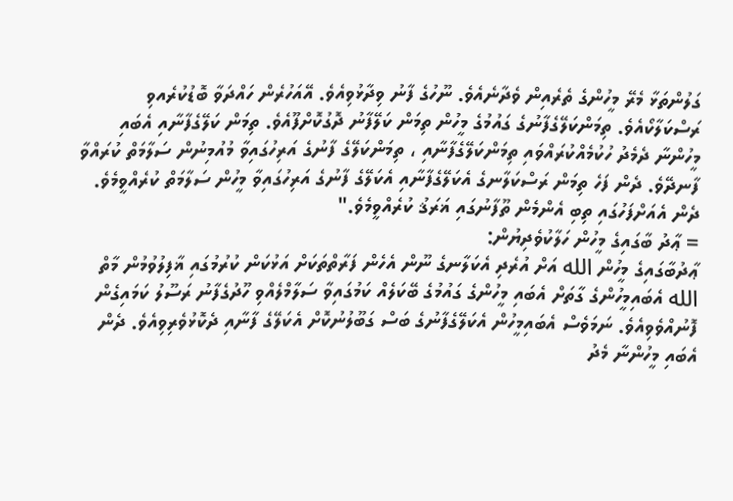ގަލުންތަޅާ މެރޭ މީހުންގެ ތެރެއިން ވެދާނެއެވެ. ނޫހުގެ ފާނު ވިދާޅުވިއެވެ. އޭއަހުރެން ހައްދަވާ ބޮޑުކުރެއވި ރަސްކަލާކޯއެވެ. ތިމަންކަލޭގެފާނުގެ ގައުމުގެ މީހުން ތިމަން ކަލޭފާނު ދޮގުކޮށްފޫއެވެ. ތިމަން ކަލޭގެފާނާއި އެބައި މީހުންނާ ދެމެދު ހުކުމެއްކުރައްވައި ތިމަންކަލޭގެފާނާއި ، ތިމަންކަލޭގެ ފާނުގެ އަރިހުގައިވާ މުއުމިނުން ސަލާމަތް ކުރައްވާ ފާނދޭވެ. ދެން ފަހެ ތިމަން ރަސްކަލާނގެ އެކަލޭގެފާނާއި އެކަލޭގެ ފާނުގެ އަރިހުގައިވާ މީހުން ސަލާމަތް ކުރެއްވީމެވެ. ދެން އެއަށްފަހުގައި ތިބި އެންމެން ތޫފާނުގައި ޣަރަޤު ކުރެއްވީމެވެ."
= ޢާދު ބާގައިގެ މީހުން ހަލާކުވެދިޔުން:
ޢާދުބާގައިގެ މީހުން الله އަށް އުރެދި އެކަލާނގެ ނޫން އެހެން ފަރާތްތަކަށް އަޅުކަން ކުރުމުގައި ޣާފިލުވުމުން މާތް الله އެބައިމީހުންގެ ގާތަށް އެބައި މީހުންގެ ގައުމުގެ ބޭކަލެއް ކަމުގައިވާ ސަލާމްލެއްވި ހޫދުގެފާނު ރަސޫލު ކަމައިގެން ފޮނުއްވެވިއެވެ. ނަމަވެސް އެބައިމީހުން އެކަލޭގެފާނުގެ ބަސް ގަބޫލުނުކޮށް އެކަލޭގެ ފާނާއި ދެކޮޅުވެރިވިއެވެ. ދެން އެބައި މީހުންނާ މެދު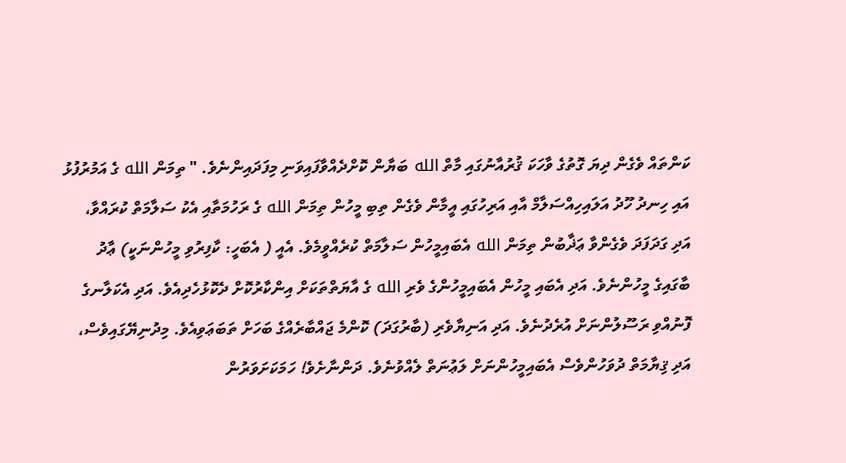ކަންތައް ވެގެން ދިޔަ ގޮތުގެ ވާހަކަ ޤުރުއާނުގައި މާތް الله ބަޔާން ކޮށްދެއްވާފައިވަނި މިފަދައިންނެވެ. " ތިމަން الله ގެ އަމުރުފުޅު އައި ހިނދު ހޫދު އަލައިހިއްސަލާމް އާއި އަރިހުގައި އީމާން ވެގެން ތިބި މީހުން ތިމަން الله ގެ ރަހުމަތާއި އެކު ސަލާމަތް ކުރައްވާ، އަދި ގަދަފަދަ ވެގެންވާ ޢަޛާބުން ތިމަން الله އެބައިމީހުން ސަލާމަތް ކުރެއްވީމެވެ. އެއީ ( އެބަހީ: ކާފިރުވި މީހުންނަކީ) ޢާދު ބާގައިގެ މީހުންނެވެ. އަދި އެބައި މީހުން އެބައިމީހުންގެ ވެރި الله ގެ އާޔަތްތަކަށް އިންކާރުކޮށް ދެކޮޅުހެދިއެވެ. އަދި އެކަލާނގެ ފޮނުއްވި ރަސޫލުންނަށް އުރެދުނެވެ. އަދި އަނިޔާވެރި (ބާރުގަދަ) ކޮންމެ ޖައްބާރެއްގެ ބަހަށް ތަބަޢަވިއެވެ. މިދުނިޔޭގައިވެސް، އަދި ޤިޔާމަތް ދުވަހުންވެސް އެބައިމީހުންނަށް ލަޢުނަތް ލެއްވުނެވެ. ދަންނާށެވެ! ހަމަކަށަވަރުން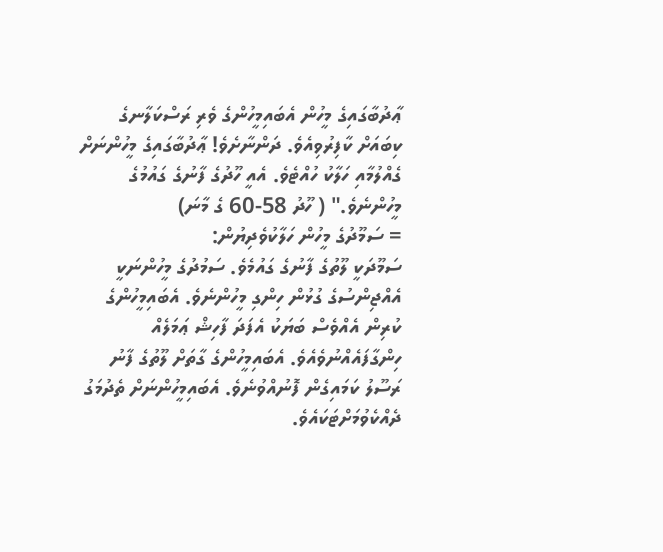ޢާދުބާގައިގެ މީހުން އެބައިމީހުންގެ ވެރި ރަސްކަލާނގެ ކިބައަށް ކާފިރުވިއެވެ. ދަންނާށެވެ! ޢާދުބާގައިގެ މީހުންނަށް ގެއްލުމާއި ހަލާކު ހުއްޓެވެ. އެއީ ހޫދުގެ ފާނުގެ ގައުމުގެ މީހުންނެވެ." ( ހޫދު 58-60 ގެ މާނަ)
= ސަމޫދުގެ މީހުން ހަލާކުވެދިޔުން:
ސަމޫދަކީ ލޫތުގެ ފާނުގެ ގައުމެވެ. ސަމުދުގެ މީހުންނަކީ އެއްޖިންސުގެ ގުޅުން ހިންގި މީހުންނެވެ. އެބައިމީހުންގެ ކުރިން އެއްވެސް ބަޔަކު އެފަދަ ފާހިޝް ޢަމަލެއް ހިންގާފައެއްނުވެއެވެ. އެބައިމީހުންގެ ގާތަށް ލޫތުގެ ފާނު ރަސޫލު ކަމައިގެން ފޮނުއްވުނެވެ. އެބައިމީހުންނަށް ތެދުމަގު ދެއްކެވުމަށްޓަކައެވެ.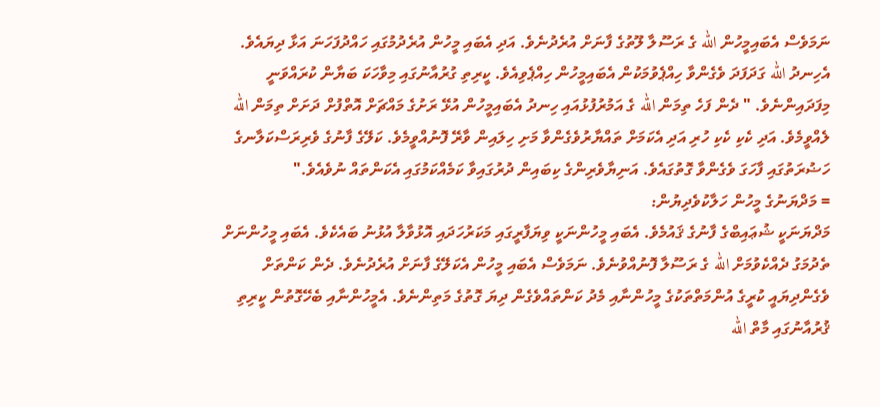ނަމަވެސް އެބައިމީހުން الله ގެ ރަސޫލާ ލޫތުގެ ފާނަށް އުރެދުނެވެ. އަދި އެބައި މީހުން އުރެދުމުގައި ހައްދުފަހަނަ އަޅާ ދިޔައެވެ. އެހިނދު الله ގަދަފަދަ ވެގެންވާ ހިއްޕެވުމަކުން އެބައިމީހުން ހިއްޕެވިއެވެ. ކީރިތި ގުރުއާނުގައި މިވާހަކަ ބަޔާން ކުރައްވަނީ މިފަދައިންނެވެ. " ދެން ފަހެ ތިމަން الله ގެ އަމުރުފުޅުއައި ހިނދު އެބައިމީހުން އުޅޭ ރަށުގެ މައްޗަށް އޮތްފުށް ދަށަށް ތިމަން الله ލެއްވީމެވެ. އަދި ކެކި ކެކި ހުރި އަދި އެކަމަށް ތައްޔާރުވެގެންވާ މަށި ހިލައިން ވާރޭ ފޮނުއްވީމެވެ. ކަލޭގެ ފާނުގެ ވެރިރަސްކަލާނގެ ހަޟުރަތުގައި ފާހަގަ ވެގެންވާ ގޮތުގައެވެ. އަނިޔާވެރިންގެ ކިބައިން ދުރުގައިވާ ކަމެއްކަމުގައި އެކަންތައް ނުވެއެވެ."
= މަދްޔަނުގެ މީހުން ހަލާކުވެދިޔުން:
މަދްޔަނަކީ ޝުޢައިބްގެ ފާނުގެ ޤައުމެވެ. އެބައި މީހުންނަކީ ވިޔަފާރީގައި މަކަރުހަދައި އޮޅުވާލާ އުޅުނު ބައެކެވެ. އެބައި މީހުންނަށް ތެދުމަގު ދެއްކެވުމަށް الله ގެ ރަސޫލާ ފޮނުއްވުނެވެ. ނަމަވެސް އެބައި މީހުން އެކަލޭގެ ފާނަށް އުރެދުނެވެ. ދެން ކަންތަށް ވެގެންދިޔައީ ކުރީގެ އުންމަތްތަކުގެ މީހުންނާއި މެދު ކަންތައްވެގެން ދިޔަ ގޮތުގެ މަތިންނެވެ. އެމީހުންނާއި ބެހޭގޮތުން ކީރިތި ޤުރުއާނުގައި މާތް الله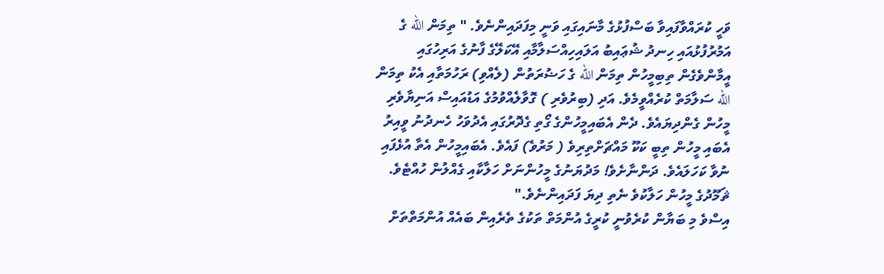ވަހީ ކުރައްވާފައިވާ ބަސްފުޅުގެ މާނައިގައި ވަނީ މިފަދައިންނެވެ. " ތިމަން الله ގެ އަމުރުފުޅުއައި ހިނދު ޝުޢައިބު އަލައިހިއްސަލާމާއި އޭކަލޭގެ ފާނުގެ އަރިހުގައި އީމާންވެގެން ތިބިމީހުން ތިމަން الله ގެ ހަޟުރަތުން (ލެއްވި) ރަހުމަތާއި އެކު ތިމަން الله ސަލާމަތް ކުރެއްވީމެވެ. އަދި (ބިރުވެރި ) ގޮވާލެއްވުމުގެ އަޑުއައިސް އަނިޔާވެރި މީހުން ގެންދިޔައެވެ. ދެން އެބައިމީހުންގެ ގޯތި ގެދޮރުގައި އެދުވަހު ހެނދުނު ވީއިރު އެބައި މީހުން ތިބީ ކަކޫ މައްޗަށްތިރިވެ ( މަރުވެ) ފައެވެ. އެބައިމީހުން އެތާ އުޅެފައި ނުވާ ކަހަލައެވެ. ދަންނާށެވެ! މަދުޔަނުގެ މީހުންނަށް ހަލާކާއި ގެއްލުން ހުއްޓެވެ. ޘަމޫދުގެ މީހުން ހަލާކުވެ ނެތި ދިޔަ ފަދައިންނެވެ."
އިސްވެ މި ބަޔާން ކުރެވުނީ ކުރީގެ އުންމަތް ތަކުގެ ތެރެއިން ބައެއް އުންމަތްތަށް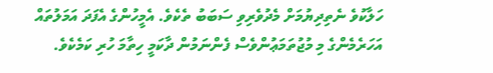ހަލާކުވެ ނެތިދިޔުމަށް މެދުވެރިވި ސަބަބު ތެކެވެ. އެމީހުންގެ އެފަދަ އަމަލުތައް އަހަރެމެންގެ މި މުޖުތަމަޢުންވެސް ފެންނަމުން ދާކަމީ ހިތާމަ ހުރި ކަމެކެވެ.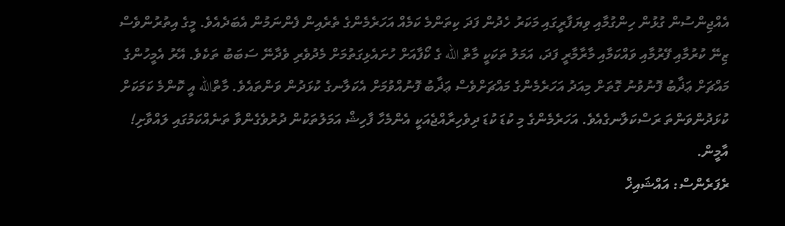އެއްޖިންސުން ގުޅުން ހިންގުމާއި ވިޔަފާރީގައި މަކަރު ހެދުން ފަދަ ކިތަންމެ ކަމެއް އަހަރެމެންގެ ތެރެއިން ފެންނަމުން އެބަދެއެވެ. މީގެ އިތުރުންވެސް ޒިނޭ ކުރުމާއި ފޭރުމާއި ވައްކަމާއި މާރާމާރީ ފަދަ، އަމަލު ތަކަކީ މާތް الله ގެ ކޯފާއަށް ހުށައެޅިގަތުމަށް މެދުވެރި ވެދާނޭ ސަބަބު ތަކެވެ. އޭރު އެމީހުންގެ މައްޗަށް ޢަޛާބު ފޮނުވުނު ގޮތަށް މިއަދު އަހަރެމެންގެ މައްޗަށްވެސް ޢަޛާބު ފޮނުއްވުމަށް އެކަލާނގެ ކުޅަދުން ވަންތައެވެ. މާތްالله އީ ކޮންމެ ކަމަކަށް ކުޅަދުންވަންތަ ރަސްކަލާނގެއެވެ. އަހަރެމެންގެ މި ކުޑަ ކުޑަ ދިވެހިރާއްޖެއަކީ އެންމެހާ ފާހިޝް އަމަލުތަކުން ދުރުވެގެންވާ ތަނެއްކަމުގައި ލައްވާށި! އާމީން.
ރެފަރެންސް: އައްޝައިޚް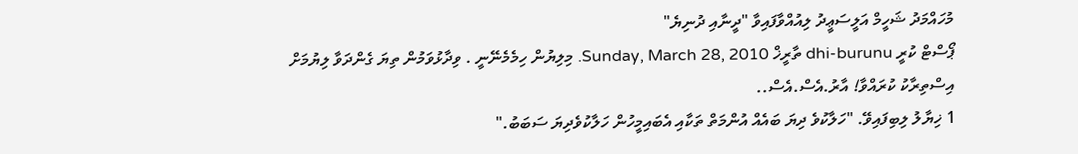މުހައްމަދު ޝަހީމް އަލީސަޢީދު ލިއުއްވާފައިވާ "ދީނާއި ދުނިޔެ"
ޕޯސްޓް ކުރީ dhi-burunu ތާރީޚް Sunday, March 28, 2010. މިލިޔުން ހިމެމެނޭނީ . ވިދާޅުވަމުން ތިޔަ ގެންދަވާ ލިޔުމަށް އިސްތިރާކު ކުރައްވާ! އާރު.އެސް.އެސް..
1 ޚިޔާލު ލިބިފައިވޭ. "ހަލާކުވެ ދިޔަ ބައެއް އުންމަތް ތަކާއި އެބައިމީހުން ހަލާކުވެދިޔަ ސަބަބު."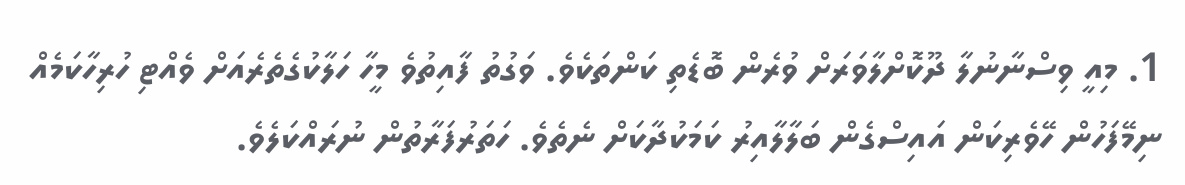1. މިއީ ވިސްނާނުލާ ދޫކޮށްލާވަރަށް ވުރެން ބޮޑެތި ކަންތަކެވެ. ވަގުތު ފާއިތުވެ މީހާ ހަލާކުގެތެރެއަށް ވެއްޓި ހުރިހާކަމެއް ނިމޭފަހުން ހޭވެރިކަން އައިސްގެން ބަލާލާއިރު ކަމަކުދާކަށް ނެތެވެ. ހަތަރުފަރާތުން ނުރައްކަލެވެ.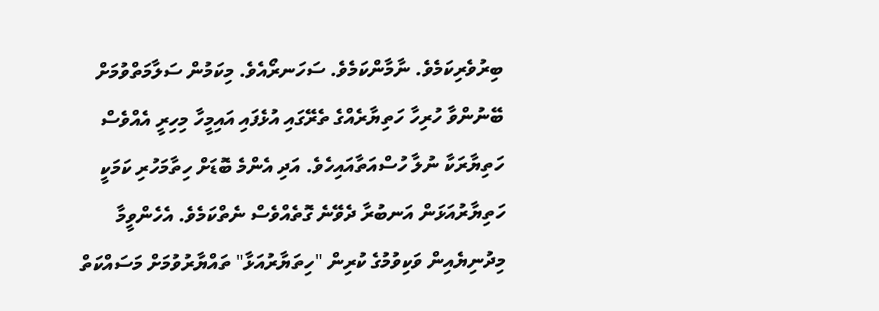ބިރުވެރިކަމެވެ. ނާމާންކަމެވެ. ސަހަނރޯއެވެ. މިކަމުން ސަލާމަތްވުމަށް ބޭނުންވާ ހުރިހާ ހަތިޔާރެއްގެ ތެރޭގައި އުޅެފައި އައިމީހާ މިހިރީ އެއްވެސް ހަތިޔާރަކާ ނުލާ ހުސްއަތާއައިހެވެ. އަދި އެންމެ ބޮޑަށް ހިތާމަހުރި ކަމަކީ ހަތިޔާރުއަޅަން އަނބުރާ ދެވޭނެ ގޮތެއްވެސް ނެތްކަމެވެ. އެހެންވީމާ މިދުނިޔެއިން ވަކިވުމުގެ ކުރިން "ހިތަޔާރުއަޅާ" ތައްޔާރުވުމަށް މަސައްކަތް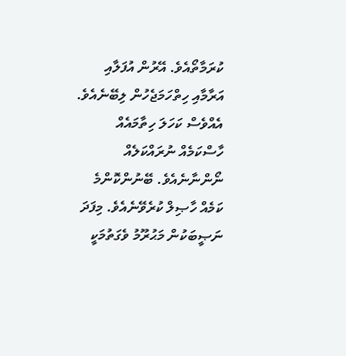ކުރަމާތޯއެވެ. އޭރުން އުފަލާއި އަރާމާއި ހިތްހަމަޖެހުން ލިބޭނެއެވެ. އެއްވެސް ކަހަލަ ހިތާމައެއް ހާސްކަމެއް ނުރައްކަލެއް ނޯންނާނެއެވެ. ބޭނުންކޮންމެ ކަމެއް ހާޞިލް ކުރެވޭނެއެވެ. މިފަދަ ނަޞީބަކުން މަޙުރޫމު ވެގަތުމަކީ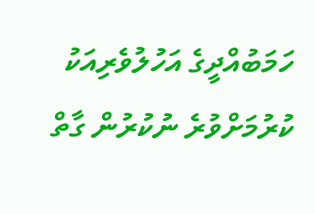ހަމަބުއްދީގެ އަހުލުވެރިއަކު ކުރުމަށްވުރެ ނުކުރުން ގާތް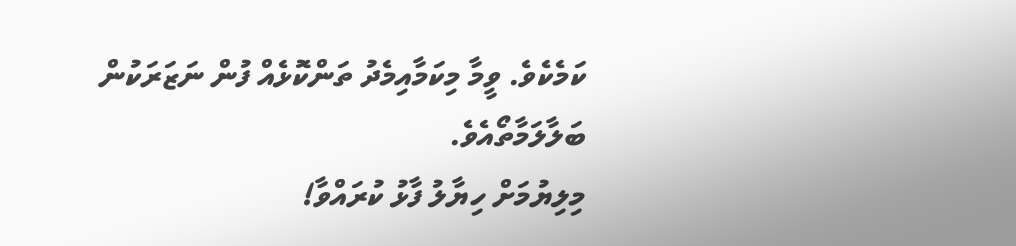ކަމެކެވެ. ވީމާ މިކަމާއިމެދު ތަންކޮޅެއް ފުން ނަޒަރަކުން ބަލާލަމާތޯއެވެ.
މިލިޔުމަށް ހިޔާލު ފާޅު ކުރައްވާ!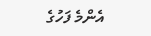އެންމެ ފަހުގެ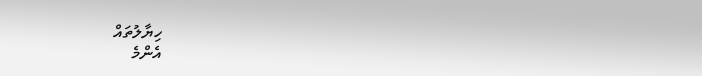ހިޔާލުތައް
އެންމެ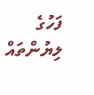ފަހުގެ ލިޔުންތައް